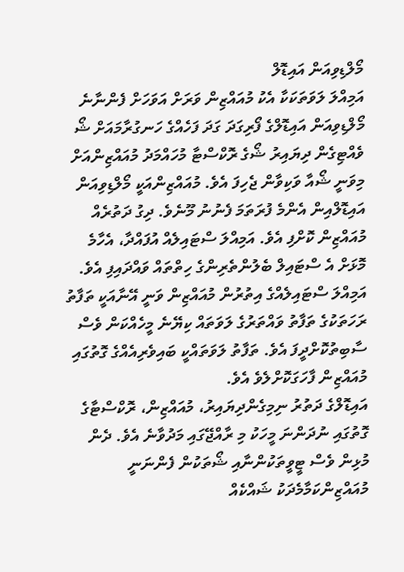މޯލްޑިވިއަން އައިޑޮލް
އަމިއްލަ ލަވަތަކަކާ އެކު މުއައްޒިން ވަރަށް އަވަހަށް ފެންނާނެ
މޯލްޑިވިއަން އައިޑޮލްގެ ފޯރިގަދަ ގަދަ ފަހެއްގެ ހަނގުރާމައަށް ޝޯ ވެއްޓިގެން ދިޔައިރު ޝޯގެ ރޮކްސްޓާ މުހައްމަދު މުއައްޒިންއަށް މިވަނީ ޝޯއާ ވަކިވާން ޖެހިފަ އެވެ. މުއައްޒިންއަކީ މޯލްޑިވިއަން އައިޑޮލްއިން އެންމެ ފުރަތަމަ ފެނުނު މޫނެވެ. ދިގު ދަތުރެއް މުއައްޒިން ކޮށްފި އެވެ. އަމިއްލަ ސްޓައިލެއް އުފައްދާ، އެހާމެ މޮޅަށް އެ ސްޓައިލް ބެލުންތެރިންގެ ހިތްތައް ވައްދައިފި އެވެ.
އަމިއްލަ ސްޓައިލެއްގެ އިތުރުން މުއައްޒިން ވަނީ އޭނާއަކީ ތަފާތު ރަހަތަކުގެ ތަފާތު ވައްތަރުގެ ލަވަތައް ކިޔޭނެ މީހެއްކަން ވެސް ސާބިތުކޮށްދީފަ އެވެ. ތަފާތު ލަވަތައްކީ ބައިވެރިއެއްގެ ގޮތުގައި މުއައްޒިން ފާހަގަކޮށްލެވެ އެވެ.
އައިޑޮލްގެ ދަތުރު ނިމިގެންދިޔައިރު، މުއައްޒިން، ރޮކްސްޓާގެ ގޮތުގައި ނުދަންނަ މީހަކު މި ރާއްޖޭގައި މަދުވާނެ އެވެ. ދެން މުޅިން ވެސް ޓީވީތަކުންނާއި ޝޯތަކުން ފެންނަނީ މުއައްޒިންކަމާމެދަކު ޝައްކެއް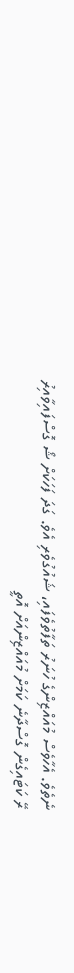ނެތެވެ. އެހާވެސް މުއައްޒިންގެ ހުނަރު ތަފާތުވެފައި، ޝައުގުވެރި އެވެ. ގަދަ ފަހަކަށް ޝޯ ގޮސްފައިވާއިރު ރޭ ކަޓައިގެން ގޮސްދާނެ ކަމަށް މުއައްޒިންއަށް އޮތީ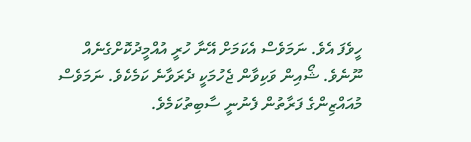ހީވެފަ އެވެ. ނަމަވެސް އެކަމަށް އޭނާ ހުރީ އުއްމީދުކޮށްގެނެއް ނޫނެވެ. ޝޯއިން ވަކިވާން ޖެހުމަކީ ދެރަވާނެ ކަމެކެވެ. ނަމަވެސް މުއައްޒިންގެ ފަރާތުން ފެނުނީ ސާބިތުކަމެވެ.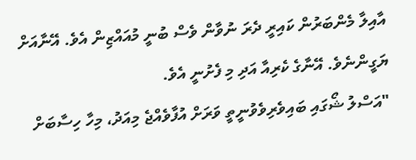އާއިލާ މެންބަރުން ކައިރީ ދެރަ ނުވާން ވެސް ބުނީ މުއައްޒިން އެވެ. އޭނާއަށް ޔަގީންނެވެ. އޭނާގެ ކެރިއާ އަދި މި ފެށުނީ އެވެ.
"އަސްލު ޝޯގައި ބައިވެރިވެވުނީތީ ވަރަށް އުފާވެއްޖެ މިއަދު، މިހާ ހިސާބަށް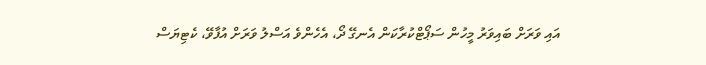އައި ވަރަށް ބައިވަރު މީހުން ސަޕޯޓްކުރާކަން އެނގޭ ދޯ، އެހެންވެ އަސްލު ވަރަށް އުފާވޭ، ކެޓިޔަސް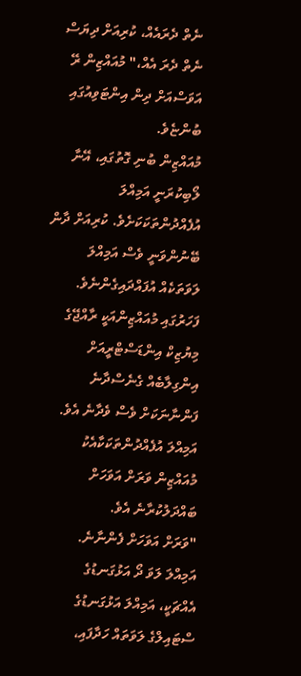ނެތް ދެރައެއް، ކުރިއަށް ދިޔަސް ނެތް ދެރަ އެއް،" މުއައްޒިން ރޭ އަވަސްއަށް ދިން އިންޓަވިއުގައި ބުންޏެވެ.
މުއައްޒިން ބުނި ގޮތުގައި، އޭނާ ލޯބިކުރަނީ އަމިއްލަ އުފެއްދުންތަކަކަށެވެ. ކުރިއަށް ދާން ބޭނުންވަނީ ވެސް އަމިއްލަ ލަވަތަކެއް އުފައްދައިގެންނެވެ. ފަހަރުގައި މުއައްޒިންއަކީ ރާއްޖޭގެ މިޔުޒިކް އިންޑަސްޓްރީއަށް އިންގިލާބެއް ގެނެސްދާނެ ފަންނާނަކަށް ވެސް ވެދާނެ އެވެ. އަމިއްލަ އުފެއްދުންތަކަކާއެކު މުއައްޒިން ވަރަށް އަވަހަށް ބައްދަލުކުރާނެ އެވެ.
"ވަރަށް އަވަހަށް ފެންނާނެ. އަމިއްލަ ލަވަ ދޯ އަޅުގަނޑުގެ އެއްޗަކީ، އަމިއްލަ އަޅުގަނޑުގެ ސްޓައިލްގެ ލަވަތައް ހަދާފައި،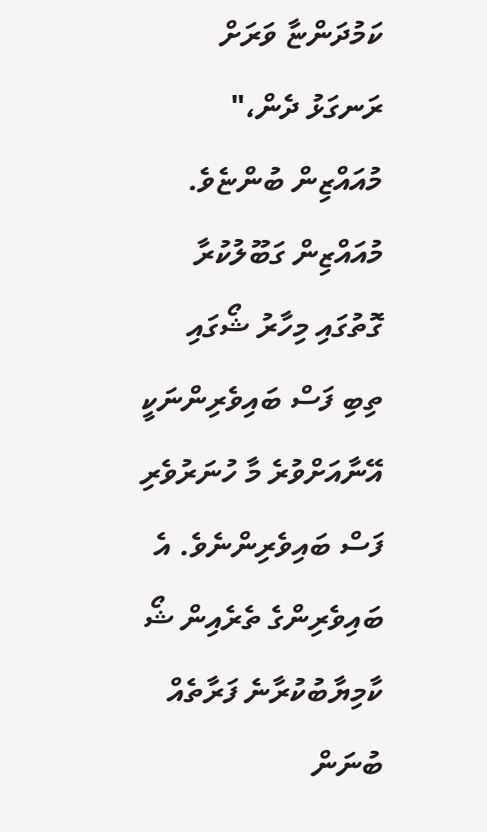ކަމުދަންޏާ ވަރަށް ރަނގަޅު ދެން،" މުއައްޒިން ބުންޏެވެ.
މުއައްޒިން ގަބޫލުކުރާ ގޮތުގައި މިހާރު ޝޯގައި ތިބި ފަސް ބައިވެރިންނަކީ އޭނާއަށްވުރެ މާ ހުނަރުވެރި ފަސް ބައިވެރިންނެވެ. އެ ބައިވެރިންގެ ތެރެއިން ޝޯ ކާމިޔާބުކުރާނެ ފަރާތެއް ބުނަން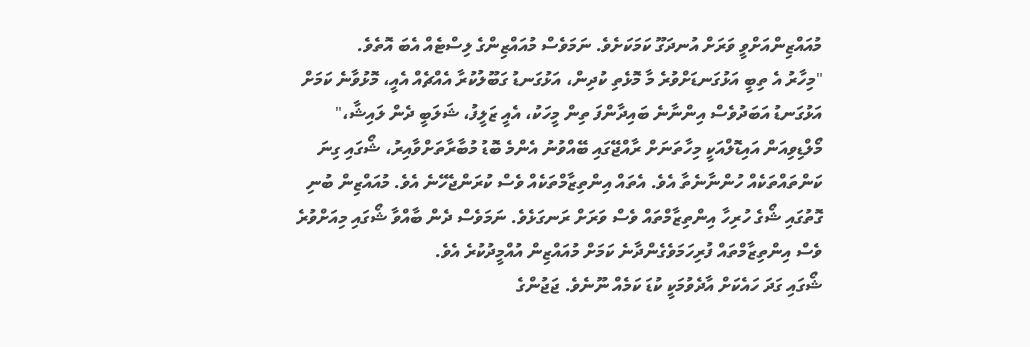މުއައްޒިންއަށްވީ ވަރަށް އުނދަގޫ ކަމަކަށެވެ. ނަމަވެސް މުއައްޒިންގެ ލިސްޓެއް އެބަ އޮތެވެ.
"މިހާރު އެ ތިބީ އަޅުގަނޑަށްވުރެ މާ މޮޅެތި ކުދިން، އަޅުގަނޑު ގަބޫލުކުރާ އެއްޗެއް އެއީ، މޮޅުވާނެ ކަމަށް އަޅުގަނޑު އަބަދުވެސް އިންނާނެ ބައިދާންފަ ތިން މީހަކު، އެއީ ޒަލީފު، ޝަލަބީ ދެން ލައިޝާ،"
މޯލްޑިވިއަން އައިޑޮލްއަކީ މިހާތަނަށް ރާއްޖޭގައި ބޭއްވުނު އެންމެ ބޮޑު މުބާރާތަށްވާއިރު، ޝޯގައި ގިނަ ކަންތައްތަކެއް ހުންނާނެތާ އެވެ. އެތައް އިންތިޒާމްތަކެއް ވެސް ކުރަންޖެހޭނެ އެވެ. މުއައްޒިން ބުނި ގޮތުގައި ޝޯގެ ހުރިހާ އިންތިޒާމްތައް ވެސް ވަރަށް ރަނގަޅެވެ. ނަމަވެސް ދެން ބާއްވާ ޝޯގައި މިއަށްވުރެ ވެސް އިންތިޒާމްތައް ފުރިހަމަވެގެންދާނެ ކަމަށް މުއައްޒިން އުއްމީދުކުރެ އެވެ.
ޝޯގައި ގަދަ ހައެކަށް އާދެވުމަކީ ކުޑަ ކަމެއް ނޫނެވެ. ޖަޖުންގެ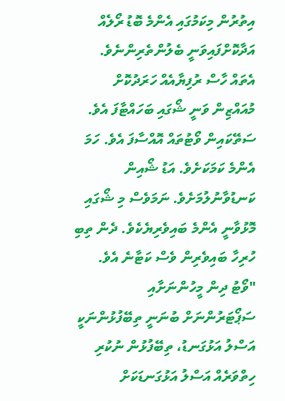އިތުރުން މިކަމުގައި އެންމެ ބޮޑު ރޯލެއް އަދާކޮށްފައިވަނީ ބެލުންތެރިންނެވެ. އެތައް ހާސް ރުފިޔާއެއް ހަރަދުކޮށް މުއައްޒިން ވަނީ ޝޯގައި ބަހައްޓާފަ އެވެ. ސަތޭކައިން ވޯޓުތައް އޮއްސާފަ އެވެ. ހަމަ އެންމެ ކަމަކަށެވެ. އަޑު ޝޯއިން ކަނޑުވާނުލުމަށެވެ. ނަމަވެސް މި ޝޯގައި މޮޅުވާނީ އެންމެ ބައިވެރިޔެކެވެ. ދެން ތިބި ހުރިހާ ބައިވެރިން ވެސް ކަޓާނެ އެވެ.
"ވޯޓު ދިން މީހުންނަށާއި ސަޕޯޓަރުންނަށް ބުނަނީ ތިބޭފުޅުންނަކީ އަސްލު އަޅުގަނޑު، ތިބޭފުޅުން ނުކުރި ހިތްވަރެއް އަސްލު އަޅުގަނޑަކަށް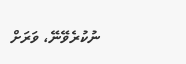ނުކުރެވޭނޭ، ވަރަށް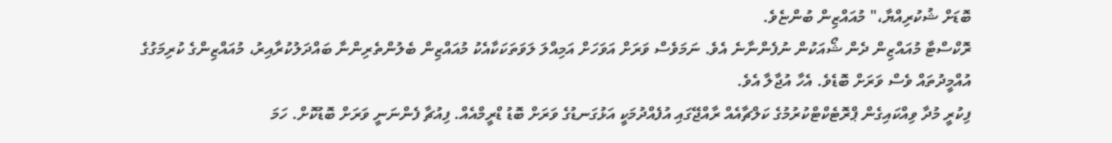ބޮޑަށް ޝުކުރިއްޔާ،" މުއައްޒިން ބުންޏެވެ.
ރޮކްސްޓާ މުއައްޒިން ދެން ޝޯއަކުން ނުފެންނާނެ އެވެ. ނަމަވެސް ވަރަށް އަވަހަށް އަމިއްލަ ލަވަތަކަކާއެކު މުއައްޒިން ބެލުންތެރިންނާ ބައްދަލުކުރާއިރު، މުއައްޒިންގެ ކުރިމަގުގެ އުއްމީދުތައް ވެސް ވަރަށް ބޮޑެވެ. އެހާ އުޖާލާ އެވެ.
ފިކުރީ މުދާ ވިއްކައިގެން ޕްރޮޓެކްޓްކުރުމުގެ ކަލްޗާއެއް ރާއްޖޭގައި އުފެއްދުމަކީ އަޅުގަނޑުގެ ވަރަށް ބޮޑު ޑްރީމްއެއް. ފިއުޗާ ފެންނަނީ ވަރަށް ބޮޑުކޮށް. ހަމަ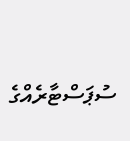ސުޕަސްޓާރެއްގެ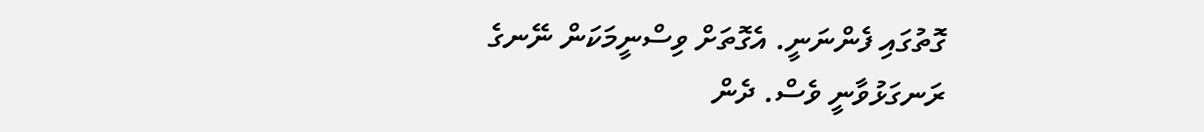ގޮތުގައި ފެންނަނީ. އެގޮތަށް ވިސްނީމަކަން ނޭނގެ ރަނގަޅުވާނީ ވެސް. ދެން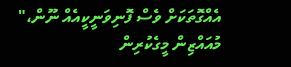އެއްގޮތަކަށް ވެސް ފޮނިވަނީކީއެއް ނޫން،" މުއައްޒިން މީގެކުރިން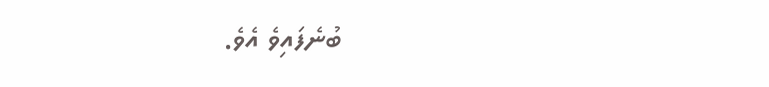ބުނެފައިވެ އެވެ.